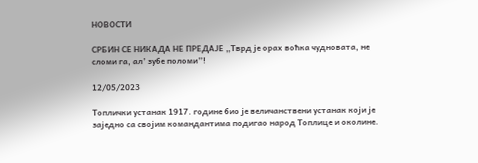НОВОСТИ

СРБИН СЕ НИКАДА НЕ ПРЕДАЈЕ „Тврд је орах воћка чудновата, не сломи га, ал’ зубе поломи”!

12/05/2023

Топлички устанак 1917. године био је величанствени устанак који је заједно са својим командантима подигао народ Топлице и околине.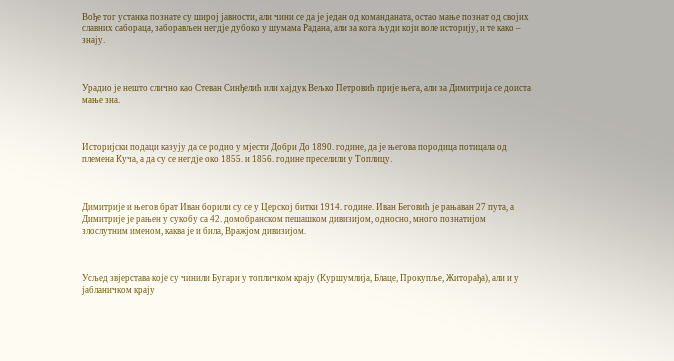Вође тог устанка познате су широј јавности, али чини се да је један од команданата, остао мање познат од својих славних сабораца, заборављен негдје дубоко у шумама Радана, али за кога људи који воле историју, и те како – знају.



Урадио је нешто слично као Стеван Синђелић или хајдук Вељко Петровић прије њега, али за Димитрија се доиста мање зна.



Историјски подаци казују да се родио у мјести Добри До 1890. године, да је његова породица потицала од племена Куча, а да су се негдје око 1855. и 1856. године преселили у Топлицу.



Димитрије и његов брат Иван борили су се у Церској битки 1914. године. Иван Беговић је рањаван 27 пута, а Димитрије је рањен у сукобу са 42. домобранском пешашком дивизијом, односно, много познатијом злослутним именом, каква је и била, Вражјом дивизијом.



Усљед звјерстава које су чинили Бугари у топличком крају (Куршумлија, Блаце, Прокупље, Житорађа), али и у јабланичком крају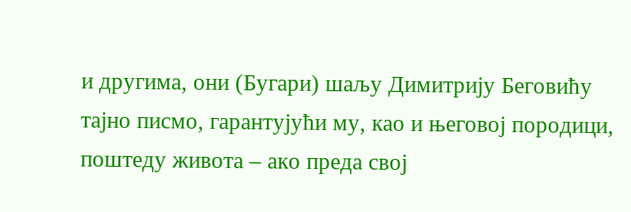и другима, они (Бугари) шаљу Димитрију Беговићу тајно писмо, гарантујући му, као и његовој породици, поштеду живота – ако преда свој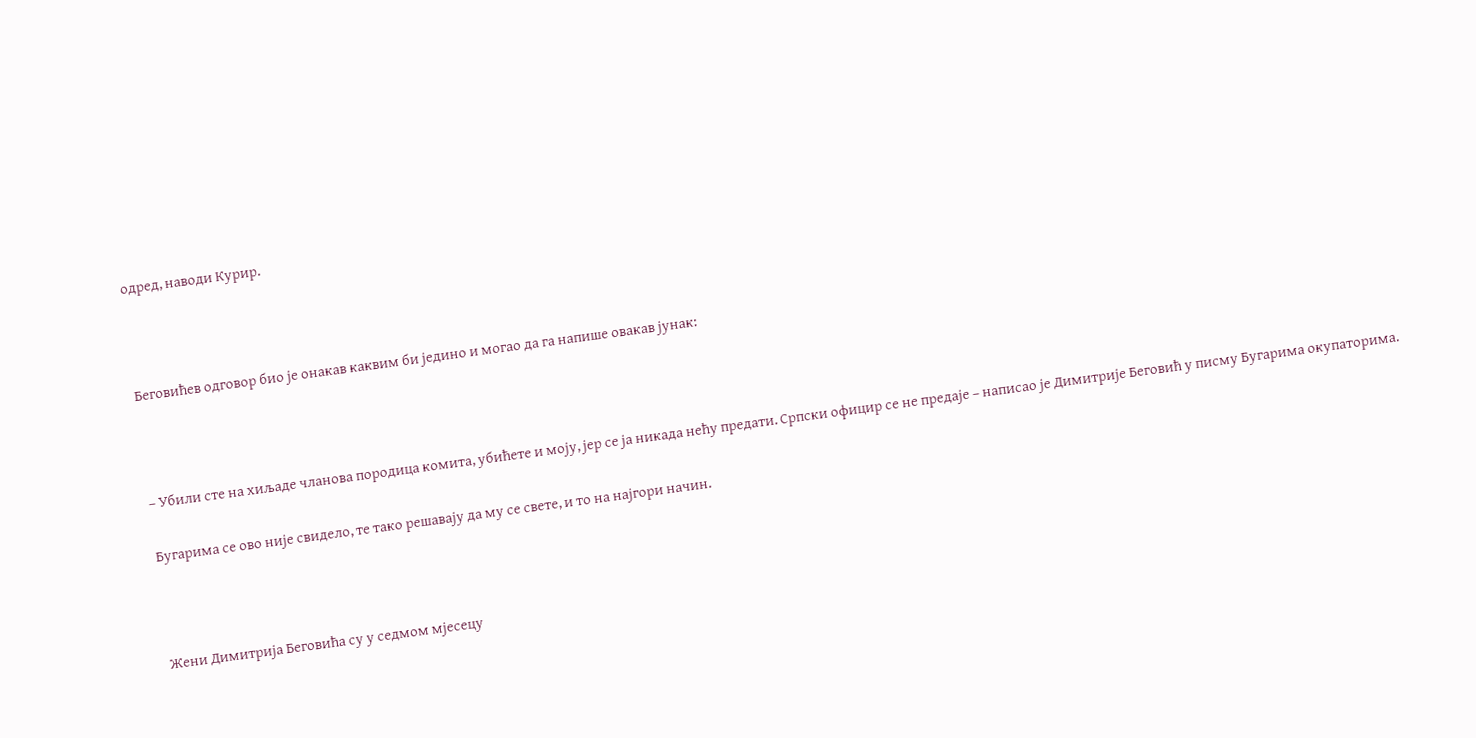одред, наводи Курир.



Беговићев одговор био је онакав каквим би једино и могао да га напише овакав јунак:



– Убили сте на хиљаде чланова породица комита, убићете и моју, јер се ја никада нећу предати. Српски официр се не предаје – написао је Димитрије Беговић у писму Бугарима окупаторима.

Бугарима се ово није свидело, те тако решавају да му се свете, и то на најгори начин.



Жени Димитрија Беговића су у седмом мјесецу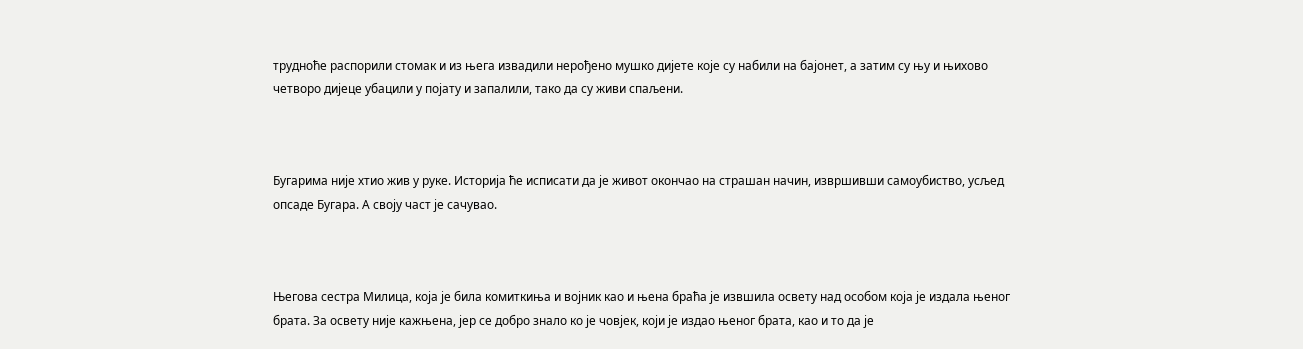трудноће распорили стомак и из њега извадили нерођено мушко дијете које су набили на бајонет, а затим су њу и њихово четворо дијеце убацили у појату и запалили, тако да су живи спаљени.



Бугарима није хтио жив у руке. Историја ће исписати да је живот окончао на страшан начин, извршивши самоубиство, усљед опсаде Бугара. А своју част је сачувао.



Његова сестра Милица, која је била комиткиња и војник као и њена браћа је извшила освету над особом која је издала њеног брата. За освету није кажњена, јер се добро знало ко је човјек, који је издао њеног брата, као и то да је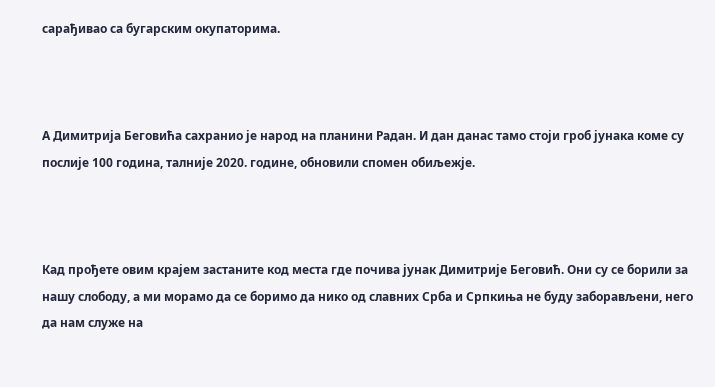сарађивао са бугарским окупаторима.



А Димитрија Беговића сахранио је народ на планини Радан. И дан данас тамо стоји гроб јунака коме су послије 100 година, талније 2020. године, обновили спомен обиљежје.



Кад прођете овим крајем застаните код места где почива јунак Димитрије Беговић. Они су се борили за нашу слободу, а ми морамо да се боримо да нико од славних Срба и Српкиња не буду заборављени, него да нам служе на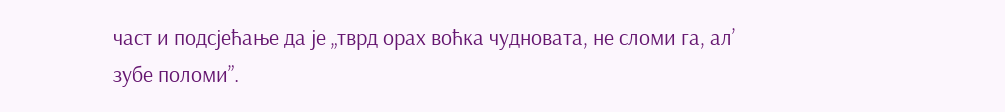част и подсјећање да је „тврд орах воћка чудновата, не сломи га, ал’ зубе поломи”.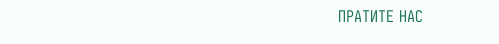ПРАТИТЕ НАС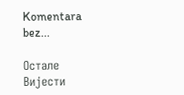Komentara bez...

Остале Вијести